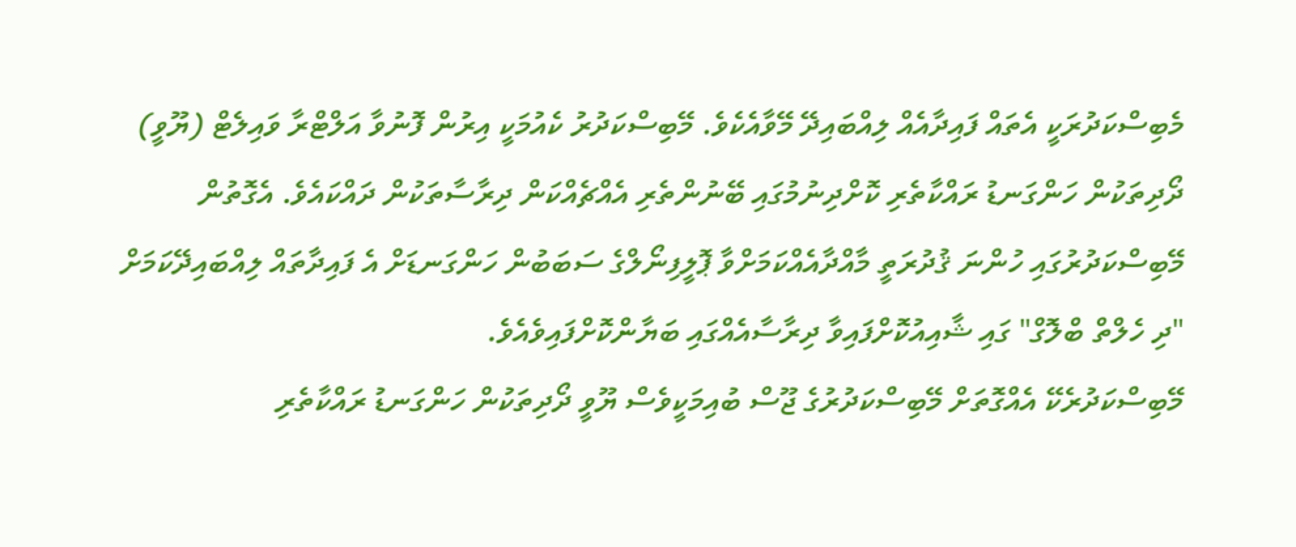މެބިސްކަދުރަކީ އެތައް ފައިދާއެއް ލިއްބައިދޭ މޭވާއެކެވެ. މޭބިސްކަދުރު ކެއުމަކީ އިރުން ފޮނުވާ އަލްޓްރާ ވައިލެޓް (ޔޫވީ) ދޯދިތަކުން ހަންގަނޑު ރައްކާތެރި ކޮށްދިނުމުގައި ބޭނުންތެރި އެއްޗެއްކަން ދިރާސާތަކުން ދައްކައެވެ. އެގޮތުން މޭބިސްކަދުރުގައި ހުންނަ ޤުދުރަތީ މާއްދާއެއްކަމަށްވާ ޕޮލީފިނޯލްގެ ސަބަބުން ހަންގަނޑަށް އެ ފައިދާތައް ލިއްބައިދޭކަމަށް "ދި ހެލްތް ބްލޮގް" ގައި ޝާއިއުކޮށްފައިވާ ދިރާސާއެއްގައި ބަޔާންކޮށްފައިވެއެވެ.
މޭބިސްކަދުރެކޭ އެއްގޮތަށް މޭބިސްކަދުރުގެ ޖޫސް ބުއިމަކީވެސް ޔޫވީ ދޯދިތަކުން ހަންގަނޑު ރައްކާތެރި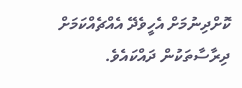ކޮށްދިނުމަށް އެހީވެދޭ އެއްޗެއްކަމަށް ދިރާސާތަކުން ދައްކައެވެ.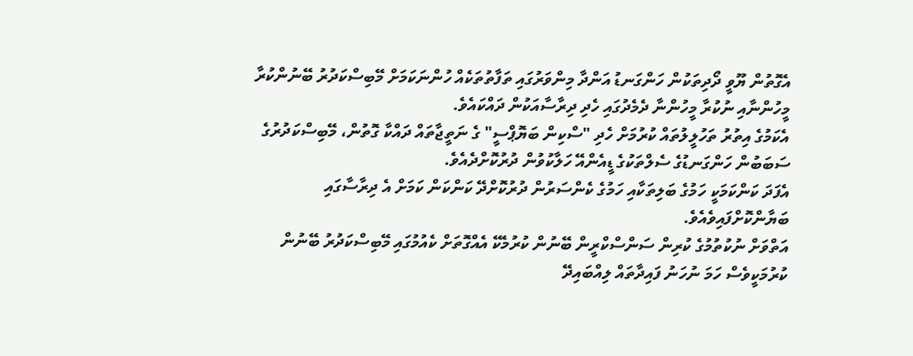އެގޮތުން ޔޫވީ ދޯދިތަކުން ހަންގަނޑު އަންދާ މިންވަރުގައި ތަފާތުތަކެއް ހުންނަކަމަށް މޭބިސްކަދުރު ބޭނުންކުރާ މީހުންނާއި ނުކުރާ މީހުންނާ ދެމެދުގައި ހެދި ދިރާސާއަކުން ދައްކައެވެ.
އެކަމުގެ އިތުރު ތަހުލީލުތައް ކުރުމަށް ހެދި "ސްކިން ބަޔޮޕްސީ" ގެ ނަތީޖާތައް ދައްކާ ގޮތުން، މޭބިސްކަދުރުގެ ސަބަބުން ހަންގަނޑުގެ ސެލްތަކުގެ ޑީއެންއޭ ހަލާކުވުން ދުރުކޮށްދެއެވެ.
އެފަދަ ކަންކަމަކީ ހަމުގެ ބަލިތަކާއި ހަމުގެ ކެންސަރުން ދުރުކޮށްދޭ ކަންކަން ކަމަށް އެ ދިރާސާގައި ބަޔާންކޮށްފައިވެއެވެ.
އަތްވަށް ނުކުތުމުގެ ކުރިން ސަންސްކްރީން ބޭނުން ކުރުމެކޭ އެއްގޮތަށް ކެއުމުގައި މޭބިސްކަދުރު ބޭނުން ކުރުމަކީވެސް ހަމަ ނުހަނު ފައިދާތައް ލިއްބައިދޭ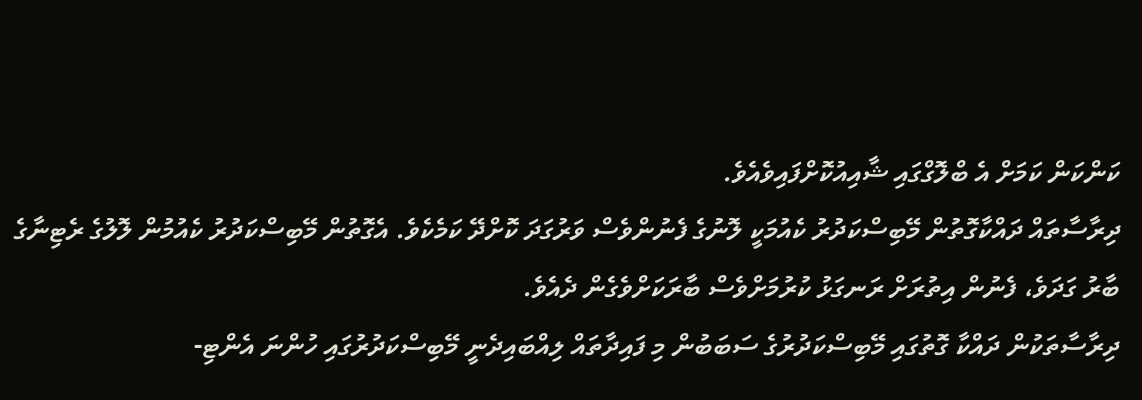ކަންކަން ކަމަށް އެ ބްލޮގްގައި ޝާއިއުކޮށްފައިވެއެވެ.
ދިރާސާތައް ދައްކާގޮތުން މޭބިސްކަދުރު ކެއުމަކީ ލޮނުގެ ފެނުންވެސް ވަރުގަދަ ކޮށްދޭ ކަމެކެވެ. އެގޮތުން މޭބިސްކަދުރު ކެއުމުން ލޮލުގެ ރެޓިނާގެ ބާރު ގަދަވެ، ފެނުން އިތުރަށް ރަނގަޅު ކުރުމަށްވެސް ބާރަކަށްވެގެން ދެއެވެ.
ދިރާސާތަކުން ދައްކާ ގޮތުގައި މޭބިސްކަދުރުގެ ސަބަބުން މި ފައިދާތައް ލިއްބައިދެނީ މޭބިސްކަދުރުގައި ހުންނަ އެންޓި-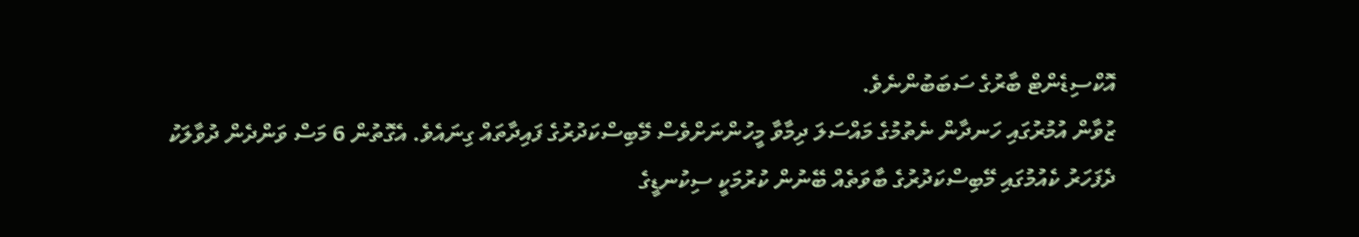އޮކްސިޑެންޓް ބާރުގެ ސަބަބުންނެވެ.
ޒުވާން އުމުރުގައި ހަނދާން ނެތުމުގެ މައްސަލަ ދިމާވާ މީހުންނަށްވެސް މޭބިސްކަދުރުގެ ފައިދާތައް ގިނައެވެ. އެގޮތުން 6 މަސް ވަންދެން ދުވާލަކު ދެފަހަރު ކެއުމުގައި މޭބިސްކަދުރުގެ ބާވަތެއް ބޭނުން ކުރުމަކީ ސިކުނޑީގެ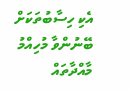އެކި ހިސާބުތަކަށް ބޭނުންވާ މުހިއްމު މާއްދާތައް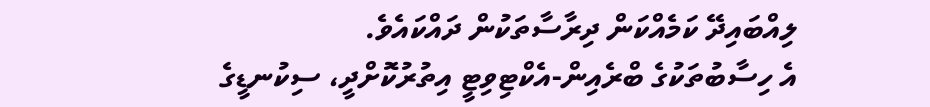ލިއްބައިދޭ ކަމެއްކަން ދިރާސާތަކުން ދައްކައެވެ.
އެ ހިސާބުތަކުގެ ބްރެއިން-އެކްޓިވިޓީ އިތުރުކޮށްދީ، ސިކުނޑީގެ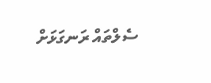ސެލްތައް ރަނގަޅަށް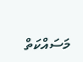މަސައްކަތް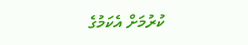ކުރުމަށް އެކަމުގެ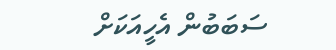ސަބަބުން އެހީއަކަށް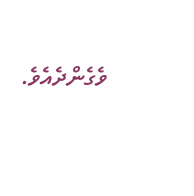ވެގެންދެއެވެ.